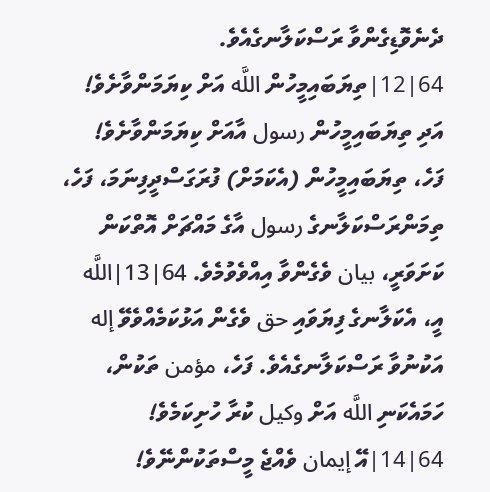ދެނެވޮޑިގެންވާ ރަސްކަލާނގެއެވެ. 64|12|ތިޔަބައިމީހުން اللَّه އަށް ކިޔަމަންވާށެވެ! އަދި ތިޔަބައިމީހުން رسول އާއަށް ކިޔަމަންވާށެވެ! ފަހެ، ތިޔަބައިމީހުން (އެކަމަށް) ފުރަގަސްދީފިނަމަ، ފަހެ، ތިމަންރަސްކަލާނގެ رسول އާގެ މައްޗަށް އޮތްކަން ކަށަވަރީ، بيان ވެގެންވާ އިއްވެވުމެވެ. 64|13|اللَّه އީ، އެކަލާނގެ ފިޔަވައި حق ވެގެން އަޅުކަމެއްވެވޭ إله އަކުނުވާ ރަސްކަލާނގެއެވެ. ފަހެ، مؤمن ތަކުން، ހަމައެކަނި اللَّه އަށް وكيل ކުރާ ހުށިކަމެވެ! 64|14|އޭ إيمان ވެއްޖެ މީސްތަކުންނޭވެ!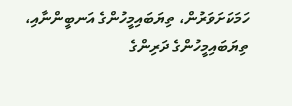ހަމަކަށަވަރުން، ތިޔަބައިމީހުންގެ އަނބީންނާއި، ތިޔަބައިމީހުންގެ ދަރިންގެ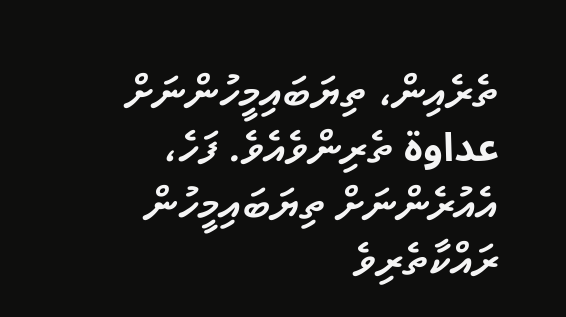ތެރެއިން، ތިޔަބައިމީހުންނަށް عداوة ތެރިންވެއެވެ. ފަހެ، އެއުރެންނަށް ތިޔަބައިމީހުން ރައްކާތެރިވެ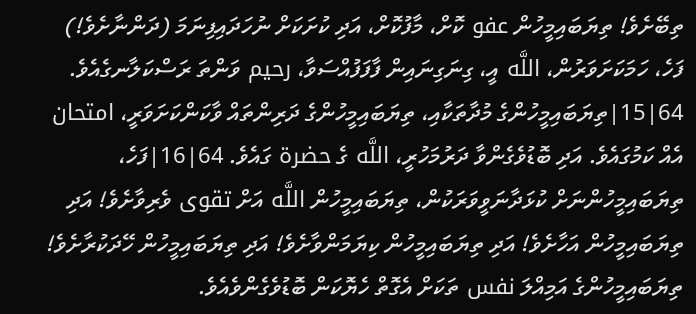ތިބޭށެވެ! ތިޔަބައިމީހުން عفو ކޮށް، މާފުކޮށް، އަދި ކުށަކަށް ނުހަދައިފިނަމަ (ދަންނާށެވެ!) ފަހެ، ހަމަކަށަވަރުން، اللَّه އީ، ގިނަގިނައިން ފާފަފުއްސަވާ، رحيم ވަންތަ ރަސްކަލާނގެއެވެ. 64|15|ތިޔަބައިމީހުންގެ މުދާތަކާއި، ތިޔަބައިމީހުންގެ ދަރިންތައް ވާކަންކަށަވަރީ، امتحان އެއް ކަމުގައެވެ. އަދި ބޮޑުވެގެންވާ ދަރުމަހުރީ، اللَّه ގެ حضرة ގައެވެ. 64|16|ފަހެ، ތިޔަބައިމީހުންނަށް ކުޅަދާނަވީވަރަކުން، ތިޔަބައިމީހުން اللَّه އަށް تقوى ވެރިވާށެވެ! އަދި ތިޔަބައިމީހުން އަހާށެވެ! އަދި ތިޔަބައިމީހުން ކިޔަމަންވާށެވެ! އަދި ތިޔަބައިމީހުން ހޭދަކުރާށެވެ! ތިޔަބައިމީހުންގެ އަމިއްލަ نفس ތަކަށް އެގޮތް ހެޔޮކަން ބޮޑުވެގެންވެއެވެ.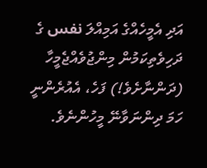އަދި އެމީހެއްގެ އަމިއްލަ نفس ގެ ދަހިވެތިކަމުން މިންޖުވެއްޖެމީހާ (ދަންނާށެވެ!) ފަހެ، އެއުރެންނީ ހަމަ ދިންނަވާނޭ މީހުންނެވެ.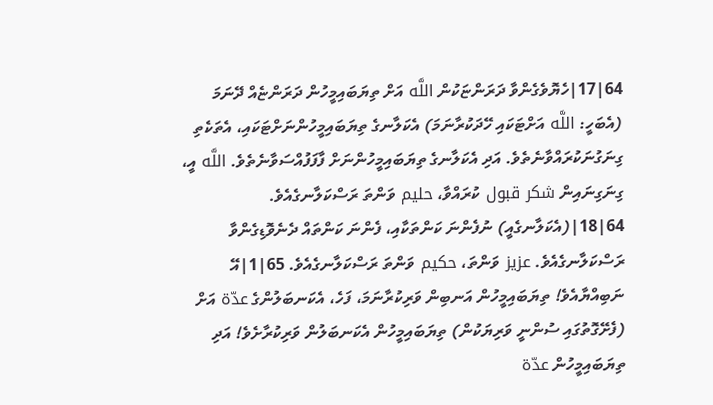64|17|ހެޔޮވެގެންވާ ދަރަންޏަކުން اللَّه އަށް ތިޔަބައިމީހުން ދަރަންޏެއް ދޭނަމަ (އެބަހީ: اللَّه އަށްޓަކައި ހޭދަކުރާނަމަ) އެކަލާނގެ ތިޔަބައިމީހުންނަށްޓަކައި، އެތަކެތި ގިނަގުނަކުރައްވާނެތެވެ. އަދި އެކަލާނގެ ތިޔަބައިމީހުންނަށް ފާފަފުއްސަވާނެތެވެ. اللَّه އީ، ގިނަގިނައިން شكر قبول ކުރައްވާ، حليم ވަންތަ ރަސްކަލާނގެއެވެ. 64|18|(އެކަލާނގެއީ) ނުފެންނަ ކަންތަކާއި، ފެންނަ ކަންތައް ދެނެވޮޑިގެންވާ ރަސްކަލާނގެއެވެ. عزيز ވަންތަ، حكيم ވަންތަ ރަސްކަލާނގެއެވެ. 65|1|އޭ ނަބިއްޔާއެވެ! ތިޔަބައިމީހުން އަނބިން ވަރިކުރާނަމަ، ފަހެ، އެކަނބަލުންގެ عدّة އަށް (ފެށޭގޮތުގައި ސުންނީ ވަރިޔަކުން) ތިޔަބައިމީހުން އެކަނބަލުން ވަރިކުރާށެވެ! އަދި ތިޔަބައިމީހުން عدّة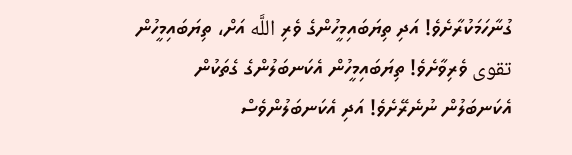ގުނާހަމަކުރާށެވެ! އަދި ތިޔަބައިމީހުންގެ ވެރި اللَّه އަށް، ތިޔަބައިމީހުން تقوى ވެރިވާށެވެ! ތިޔަބައިމީހުން އެކަނބަލުންގެ ގެތަކުން އެކަނބަލުން ނުނެރޭށެވެ! އަދި އެކަނބަލުންވެސް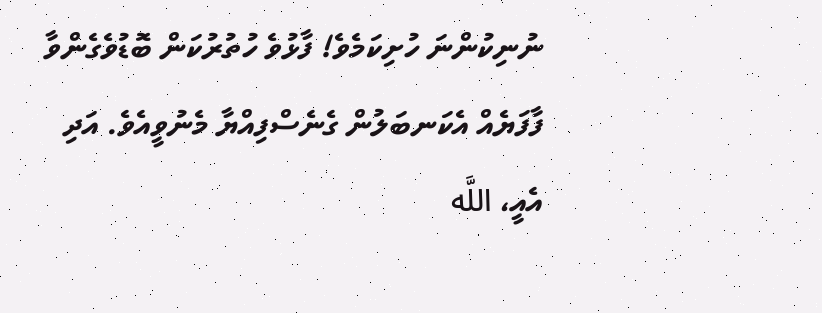ނުނިކުންނަ ހުށިކަމެވެ! ފާޅުވެ ހުތުރުކަން ބޮޑުވެގެންވާ ފާފަޔެއް އެކަނބަލުން ގެނެސްފިއްޔާ މެނުވީއެވެ. އަދި އެއީ، اللَّه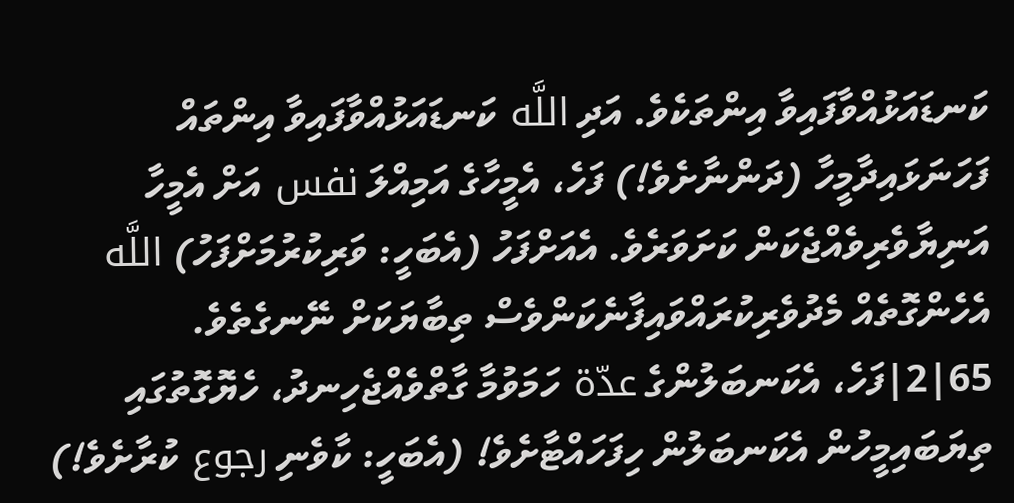ކަނޑައަޅުއްވާފައިވާ އިންތަކެވެ. އަދި اللَّه ކަނޑައަޅުއްވާފައިވާ އިންތައް ފަހަނަޅައިދާމީހާ (ދަންނާށެވެ!) ފަހެ، އެމީހާގެ އަމިއްލަ نفس އަށް އެމީހާ އަނިޔާވެރިވެއްޖެކަން ކަށަވަރެވެ. އެއަށްފަހު (އެބަހީ: ވަރިކުރުމަށްފަހު) اللَّه އެހެންގޮތެއް މެދުވެރިކުރައްވައިފާނެކަންވެސް ތިބާޔަކަށް ނޭނގެތެވެ. 65|2|ފަހެ، އެކަނބަލުންގެ عدّة ހަމަވުމާ ގާތްވެއްޖެހިނދު، ހެޔޮގޮތުގައި ތިޔަބައިމީހުން އެކަނބަލުން ހިފަހައްޓާށެވެ! (އެބަހީ: ކާވެނި رجوع ކުރާށެވެ!)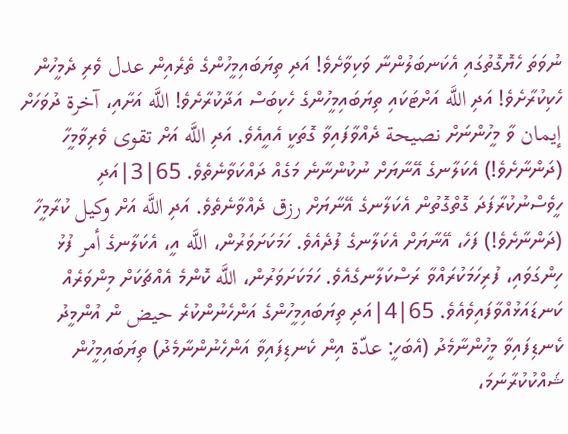ނުވަތަ ހެޔޮގޮތުގައި އެކަނބަލުންނާ ވަކިވާށެވެ! އަދި ތިޔަބައިމީހުންގެ ތެރެއިން عدل ވެރި ދެމީހުން ހެކިކުރާށެވެ! އަދި اللَّه އަށްޓަކައި ތިޔަބައިމީހުންގެ ހެކިބަސް އަދާކުރާށެވެ! اللَّه އަށާއި، آخرة ދުވަހަށް إيمان ވާ މީހުންނަށް نصيحة ދެއްވާފައިވާ ގޮތަކީ އެއީއެވެ. އަދި اللَّه އަށް تقوى ވެރިވާމީހާ (ދަންނާށެވެ!) އެކަލާނގެ އޭނާޔަށް ނުކުންނާނެ މަގެއް ދައްކަވާނެތެވެ. 65|3|އަދި ހީވެސްނުކުރާފަދަ ގޮތްގޮތުން އެކަލާނގެ އޭނާޔަށް رزق ދެއްވާނެތެވެ. އަދި اللَّه އަށް وكيل ކުރާމީހާ (ދަންނާށެވެ!) ފަހެ، އޭނާޔަށް އެކަލާނގެ ފުދެއެވެ. ހަމަކަށަވަރުން، اللَّه އީ، އެކަލާނގެ أمر ފުޅު ހިންގަވައި، ފުރިހަމަކުރައްވާ ރަސްކަލާނގެއެވެ. ހަމަކަށަވަރުން، اللَّه ކޮންމެ އެއްޗަކަށް މިންވަރެއް ކަނޑައަޅުއްވާފައިވެއެވެ. 65|4|އަދި ތިޔަބައިމީހުންގެ އަންހެނުންކުރެ حيض ން އުންމީދު ކެނޑިފައިވާ މީހުންނާމެދު (އެބަހީ: عدّة އިން ކެނޑިފައިވާ އަންހެނުންނާމެދު) ތިޔަބައިމީހުން ޝައްކުކުރާނަމަ،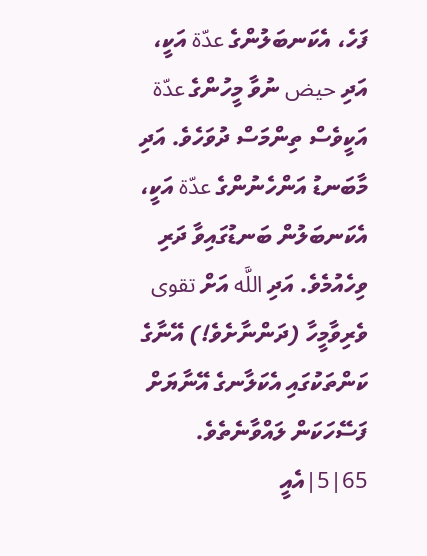ފަހެ، އެކަނބަލުންގެ عدّة އަކީ، އަދި حيض ނުވާ މީހުންގެ عدّة އަކީވެސް ތިންމަސް ދުވަހެވެ. އަދި މާބަނޑު އަންހެނުންގެ عدّة އަކީ، އެކަނބަލުން ބަނޑުގައިވާ ދަރި ވިހެއުމެވެ. އަދި اللَّه އަށް تقوى ވެރިވާމީހާ (ދަންނާށެވެ!) އޭނާގެ ކަންތަކުގައި އެކަލާނގެ އޭނާޔަށް ފަސޭހަކަން ލައްވާނެތެވެ. 65|5|އެއީ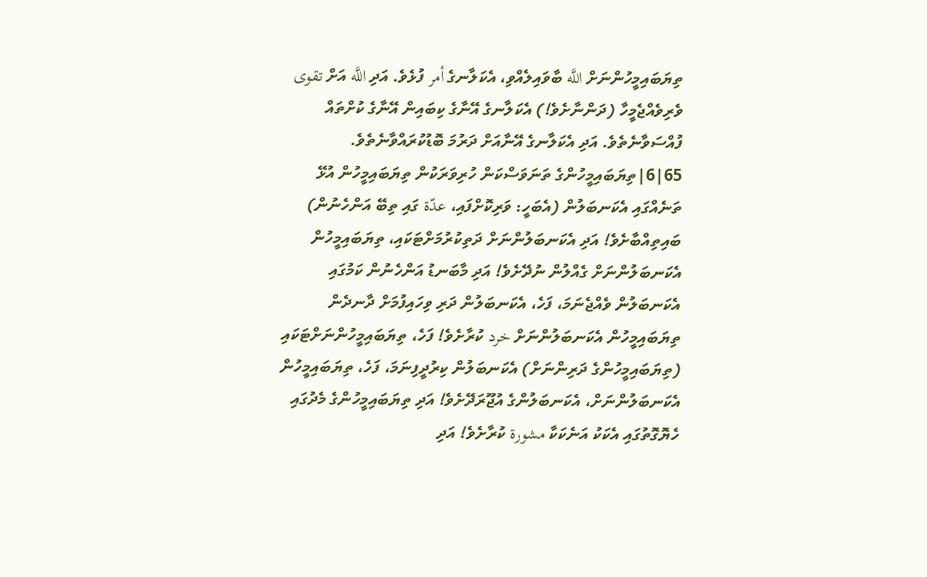ތިޔަބައިމީހުންނަށް اللَّه ބާވައިލެއްވި، އެކަލާނގެ أمر ފުޅެވެ. އަދި اللَّه އަށް تقوى ވެރިވެއްޖެމީހާ (ދަންނާށެވެ!) އެކަލާނގެ އޭނާގެ ކިބައިން އޭނާގެ ކުށްތައް ފުއްސަވާނެތެވެ. އަދި އެކަލާނގެ އޭނާއަށް ދަރުމަ ބޮޑުކުރައްވާނެތެވެ. 65|6|ތިޔަބައިމީހުންގެ ތަނަވަސްކަން ހުރިވަރަކުން ތިޔަބައިމީހުން އުޅޭ ތަނެއްގައި އެކަނބަލުން (އެބަހީ: ވަރިކޮށްފައި، عدّة ގައި ތިބޭ އަންހެނުން) ބައިތިއްބާށެވެ! އަދި އެކަނބަލުންނަށް ދަތިކުރުމަށްޓަކައި، ތިޔަބައިމީހުން އެކަނބަލުންނަށް ގެއްލުން ނުދޭށެވެ! އަދި މާބަނޑު އަންހެނުން ކަމުގައި އެކަނބަލުން ވެއްޖެނަމަ، ފަހެ، އެކަނބަލުން ދަރި ވިހައިފުމަށް ދާނދެން ތިޔަބައިމީހުން އެކަނބަލުންނަށް خرد ކުރާށެވެ! ފަހެ، ތިޔަބައިމީހުންނަށްޓަކައި (ތިޔަބައިމީހުންގެ ދަރިންނަށް) އެކަނބަލުން ކިރުދީފިނަމަ، ފަހެ، ތިޔަބައިމީހުން އެކަނބަލުންނަށް، އެކަނބަލުންގެ އުޖޫރަދޭށެވެ! އަދި ތިޔަބައިމީހުންގެ މެދުގައި ހެޔޮގޮތުގައި އެކަކު އަނެކަކާ مشورة ކުރާށެވެ! އަދި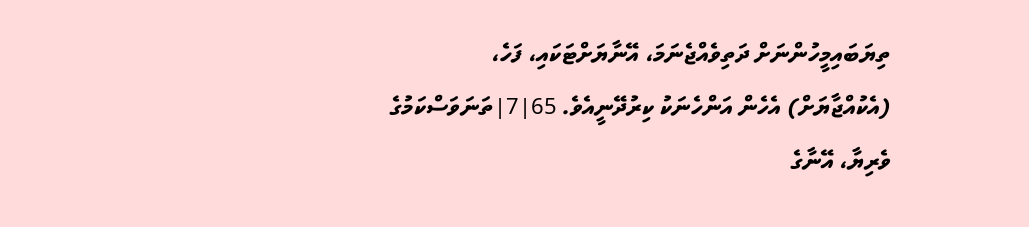ތިޔަބައިމީހުންނަށް ދަތިވެއްޖެނަމަ، އޭނާޔަށްޓަކައި، ފަހެ، (އެކުއްޖާޔަށް) އެހެން އަންހެނަކު ކިރުދޭނީއެވެ. 65|7|ތަނަވަސްކަމުގެ ވެރިޔާ، އޭނާގެ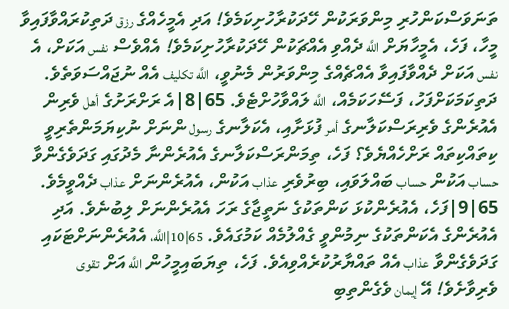ތަނަވަސްކަންހުރި މިންވަރަކުން ހޭދަކުރާހުށިކަމެވެ! އަދި އެމީހެއްގެ رزق ދަތިކުރައްވާފައިވާ މީހާ، ފަހެ، އެމީހާޔަށް اللَّه ދެއްވި އެއްޗަކުން ހޭދަކުރާހުށިކަމެވެ! އެއްވެސް نفس އަކަށް، އެ نفس އަކަށް ދެއްވާފައިވާ އެއްޗެއްގެ މިންވަރުން މެނުވީ، اللَّه تكليف އެއް ނުޖައްސަވަތެވެ. ދަތިކަމަކަށްފަހު، ފަސޭހަކަމެއް، اللَّه ލައްވާހުށްޓެވެ. 65|8|އެ ރަށްރަށުގެ أهل ވެރިން އެއުރެންގެ ވެރިރަސްކަލާނގެ أمر ފުޅަށާއި، އެކަލާނގެ رسول ންނަށް ނުކިޔަމަންތެރިވީ ކިތައްކިތައް ރަށްހެއްޔެވެ؟ ފަހެ، ތިމަންރަސްކަލާނގެ އެއުރެންނާ މެދުގައި ގަދަވެގެންވާ حساب އަކުން حساب ބައްލަވައި، ބިރުވެރި عذاب އަކުން، އެއުރެންނަށް عذاب ދެއްވީމެވެ. 65|9|ފަހެ، އެއުރެންކުޅަ ކަންތަކުގެ ނަތީޖާގެ ރަހަ އެއުރެންނަށް ލިބުނެވެ. އަދި އެއުރެންގެ އެކަންތަކުގެ ނިމުންވީ ގެއްލުމެއް ކަމުގައެވެ. 65|10|اللَّه، އެއުރެންނަށްޓަކައި ގަދަވެގެންވާ عذاب އެއް ތައްޔާރުކުރެއްވިއެވެ. ފަހެ، ތިޔަބައިމީހުން اللَّه އަށް تقوى ވެރިވާށެވެ! އޭ إيمان ވެގެންތިބި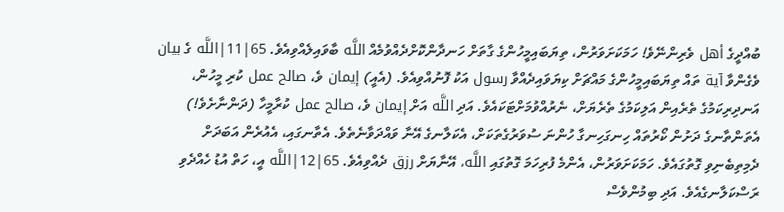ބުއްދީގެ أهل ވެރިންނޭވެ! ހަމަކަށަވަރުން، ތިޔަބައިމީހުންގެ ގާތަށް ހަނދާންކޮށްދެއްވުމެއް اللَّه ބާވައިލެއްވިއެވެ. 65|11|اللَّه ގެ بيان ވެގެންވާ آية ތައް ތިޔަބައިމީހުންގެ މައްޗަށް ކިޔަވައިދެއްވާ رسول އަކު ފޮނުއްވިއެވެ. (އެއީ) إيمان ވެ، صالح عمل ކުރި މީހުން، އަނދިރިކަމުގެ ތެރެއިން އަލިކަމުގެ ތެރެޔަށް، ނެރުއްވުމަށްޓަކައެވެ. އަދި اللَّه އަށް إيمان ވެ، صالح عمل ކުރާމީހާ (ދަންނާށެވެ!) އެތަންތާނގެ ދަށުން ކޯރުތައް ހިނގަހިނގާ ހުންނަ ސުވަރުގެތަކަށް، އެކަލާނގެ އޭނާ ވައްދަވާނެތެވެ. އެތާނގައި، އެއުރެން އަބަދަށް ދެމިތިބެނިވި ގޮތުގައެވެ. ހަމަކަށަވަރުން، އެންމެ ފުރިހަމަ ގޮތުގައި اللَّه، އޭނާޔަށް رزق ދެއްވިއެވެ. 65|12|اللَّه އީ، ހަތް އުޑު ހެއްދެވި ރަސްކަލާނގެއެވެ. އަދި ބިމުންވެސް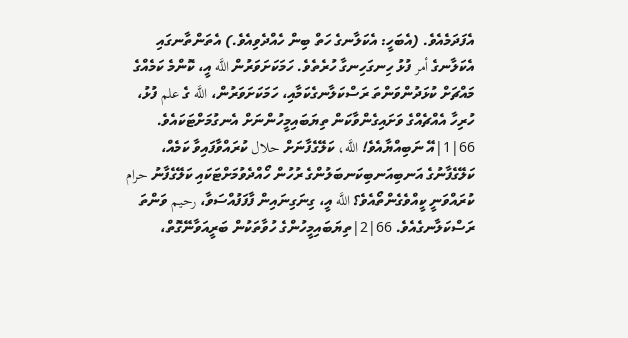އެފަދަމެއެވެ. (އެބަހީ: އެކަލާނގެ ހަތް ބިން ހެއްދެވިއެވެ.) އެތަންތާނގައި އެކަލާނގެ أمر ފުޅު ހިނގަހިނގާ ހުރެތެވެ. ހަމަކަށަވަރުން اللَّه އީ، ކޮންމެ ކަމެއްގެ މައްޗަށް ކުޅަދުންވަންތަ ރަސްކަލާނގެކަމާއި، ހަމަކަށަވަރުން، اللَّه ގެ علم ފުޅު، ހުރިހާ އެއްޗެއްގެ ވަށައިގެންވާކަން ތިޔަބައިމީހުންނަށް އެނގުމަށްޓަކައެވެ. 66|1|އޭ ނަބިއްޔާއެވެ! اللَّه، ކަލޭގެފާނަށް حلال ކުރައްވާފައިވާ ކަމެއް، ކަލޭގެފާނުގެ އަނބިއަނބިކަނބަލުންގެ ރުހުން ހޯއްދެވުމަށްޓަކައި ކަލޭގެފާނު حرام ކުރައްވަނީ ކީއްވެގެންތޯއެވެ؟ اللَّه އީ، ގިނަގިނައިން ފާފަފުއްސަވާ، رحيم ވަންތަ ރަސްކަލާނގެއެވެ. 66|2|ތިޔަބައިމީހުންގެ ހުވާތަކުން ބަރީއަވާނޭގޮތް،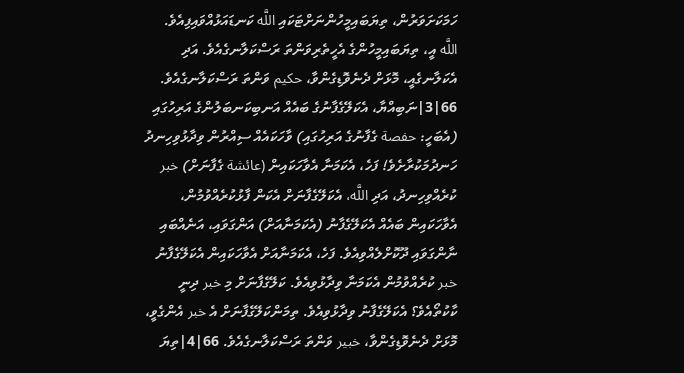ހަމަކަށަވަރުން، ތިޔަބައިމީހުންނަށްޓަކައި اللَّه ކަނޑައަޅުއްވައިފިއެވެ. اللَّه އީ، ތިޔަބައިމީހުންގެ އެހީތެރިވަންތަ ރަސްކަލާނގެއެވެ. އަދި އެކަލާނގެއީ، މޮޅަށް ދެނެވޮޑިގެންވާ، حكيم ވަންތަ ރަސްކަލާނގެއެވެ. 66|3|ނަބިއްޔާ، އެކަލޭގެފާނުގެ ބައެއް އަނބިކަނބަލުންގެ އަރިހުގައި (އެބަހީ: حفصة ގެފާނުގެ އަރިހުގައި) ވާހަކައެއް ސިއްރުން ވިދާޅުވިހިނދު ހަނދުމަކުރާށެވެ! ފަހެ، އެކަމަނާ އެވާހަކައިން (عائشة ގެފާނަށް) خبر ކުރެއްވިހިނދު، އަދި اللَّه، އެކަލޭގެފާނަށް އެކަން ފާޅުކުރެއްވުމުން، އެވާހަކައިން ބައެއް އެކަލޭގެފާނު (އެކަމަނާއަށް) އަންގަވައި، އަނެއްބައި ނާންގަވައި ދޫކޮށްލެއްވިއެވެ. ފަހެ، އެކަމަނާއަށް އެވާހަކައިން އެކަލޭގެފާނު خبر ކުރެއްވުމުން އެކަމަނާ ވިދާޅުވިއެވެ. ކަލޭގެފާނަށް މި خبر ދިނީ ކާކުތޯއެވެ؟ އެކަލޭގެފާނު ވިދާޅުވިއެވެ. ތިމަންކަލޭގެފާނަށް އެ خبر އެންގެވީ، މޮޅަށް ދެނެވޮޑިގެންވާ، خبير ވަންތަ ރަސްކަލާނގެއެވެ. 66|4|ތިޔަ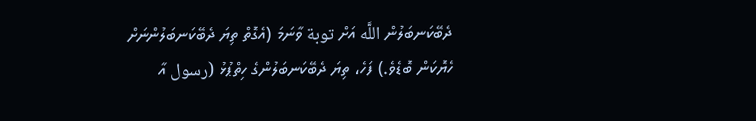ދެބޭކަނބަލުން اللَّه އަށް توبة ވާނަމަ (އެގޮތް ތިޔަ ދެބޭކަނބަލުންނަށް ހެޔޮކަން ބޮޑެވެ.) ފަހެ، ތިޔަ ދެބޭކަނބަލުންގެ ހިތްޕުޅު (رسول އާ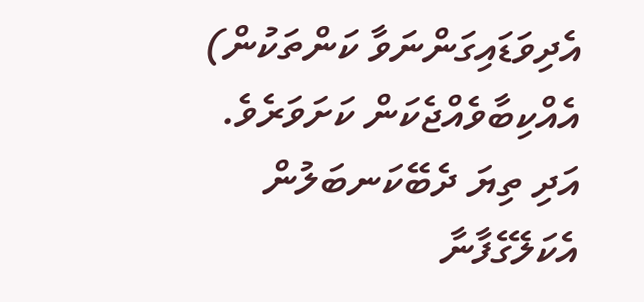އެދިވަޑައިގަންނަވާ ކަންތަކުން) އެއްކިބާވެއްޖެކަން ކަށަވަރެވެ. އަދި ތިޔަ ދެބޭކަނބަލުން އެކަލޭގެފާނާ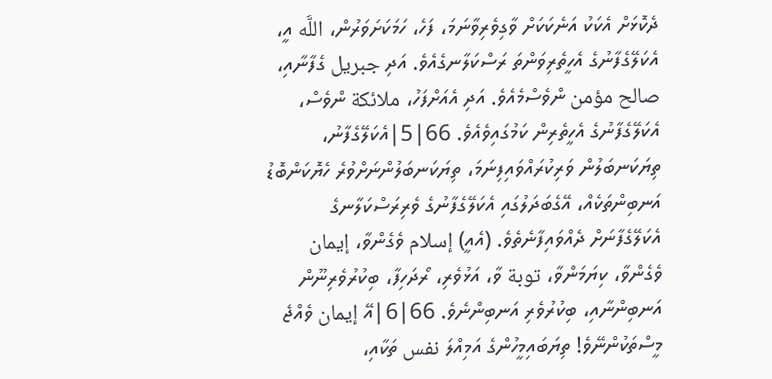ދެކޮޅަށް އެކަކު އަނެކަކަށް ވާގިވެރިވާނަމަ، ފަހެ، ހަމަކަށަވަރުން، اللَّه އީ، އެކަލޭގެފާނުގެ އެހީތެރިވަންތަ ރަސްކަލާނގެއެވެ. އަދި جبريل ގެފާނާއި، صالح مؤمن ންވެސްމެއެވެ. އަދި އެއަށްފަހު، ملائكة ންވެސް، އެކަލޭގެފާނުގެ އެހީތެރިން ކަމުގައިވެއެވެ. 66|5|އެކަލޭގެފާނު، ތިޔަކަނބަލުން ވަރިކުރައްވައިފިނަމަ، ތިޔަކަނބަލުންނަށްވުރެ ހެޔޮކަންބޮޑު އަނބިންތަކެއް، އޭގެބަދަލުގައި އެކަލޭގެފާނުގެ ވެރިރަސްކަލާނގެ އެކަލޭގެފާނަށް ދެއްވައިފާނެތެވެ. (އެއީ) إسلام ވެގެންވާ، إيمان ވެގެންވާ، ކިޔަމަންވާ، توبة ވާ، އަޅުވެރި، ރޯދަހިފާ، ބިކުރުވެރިނޫން އަނބިންނާއި، ބިކުރުވެރި އަނބިންނެވެ. 66|6|އޭ إيمان ވެއްޖެ މީސްތަކުންނޭވެ! ތިޔަބައިމީހުންގެ އަމިއްލަ نفس ތަކާއި،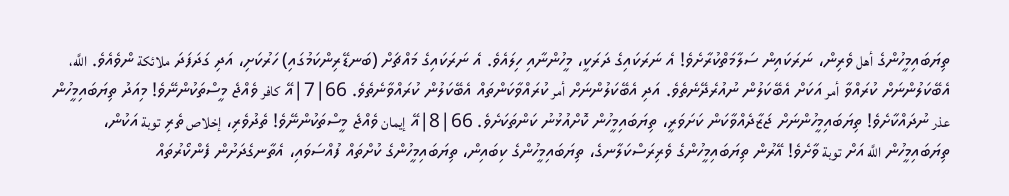ތިޔަބައިމީހުންގެ أهل ވެރިން، ނަރަކައިން ސަލާމަތްކުރާށެވެ! އެ ނަރަކައިގެ ދަރަކީ، މީހުންނާއި ހިލައެވެ. އެ ނަރަކައިގެ މައްޗަށް (ބަނޑޭރިންކަމުގައި) ހަރުކަށި، އަދި ގަދަފަދަ ملائكة ންވެއެވެ. اللَّه، އެބޭކަލުންނަށް ކުރައްވާ أمر އަކަށް އެބޭކަލުން ނުއުރެދޭނެތެވެ. އަދި އެބޭކަލުންނަށް أمر ކުރައްވާކަންތައް އެބޭކަލުން ކުރައްވާނެތެވެ. 66|7|އޭ كافر ވެއްޖެ މީސްތަކުންނޭވެ! މިއަދު ތިޔަބައިމީހުން عذر ނުދައްކާށެވެ! ތިޔަބައިމީހުންނަށް ޖަޒާދެއްވާކަން ކަށަވަރީ، ތިޔަބައިމީހުން ކޮށްއުޅުނު ކަންތަކަށެވެ. 66|8|އޭ إيمان ވެއްޖެ މީސްތަކުންނޭވެ! ތެދުވެރި، إخلاص ތެރި توبة އަކުން، ތިޔަބައިމީހުން اللَّه އަށް توبة ވާށެވެ! އޭރުން ތިޔަބައިމީހުންގެ ވެރިރަސްކަލާނގެ، ތިޔަބައިމީހުންގެ ކިބައިން، ތިޔަބައިމީހުންގެ ކުށްތައް ފުއްސަވައި، އެތާނގެދަށުން ފެންކޯރުތައް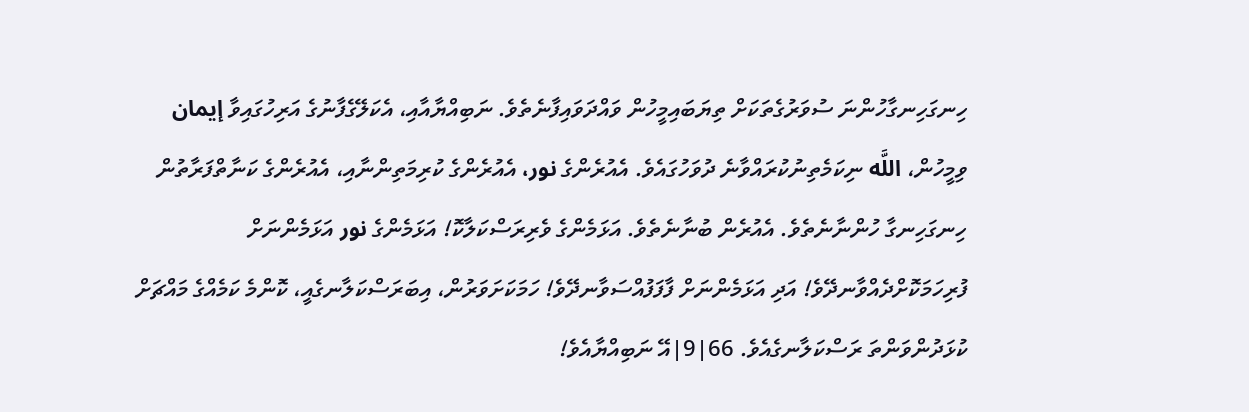ހިނގަހިނގާހުންނަ ސުވަރުގެތަކަށް ތިޔަބައިމީހުން ވައްދަވައިފާނެތެވެ. ނަބިއްޔާއާއި، އެކަލޭގެފާނުގެ އަރިހުގައިވާ إيمان ވިމީހުން، اللَّه ނިކަމެތިނުކުރައްވާނެ ދުވަހުގައެވެ. އެއުރެންގެ نور، އެއުރެންގެ ކުރިމަތިންނާއި، އެއުރެންގެ ކަނާތްފަރާތުން ހިނގަހިނގާ ހުންނާނެތެވެ. އެއުރެން ބުނާނެތެވެ. އަޅަމެންގެ ވެރިރަސްކަލާކޮ! އަޅަމެންގެ نور އަޅަމެންނަށް ފުރިހަމަކޮށްދެއްވާނދޭވެ! އަދި އަޅަމެންނަށް ފާފަފުއްސަވާނދޭވެ! ހަމަކަށަވަރުން، އިބަރަސްކަލާނގެއީ، ކޮންމެ ކަމެއްގެ މައްޗަށް ކުޅަދުންވަންތަ ރަސްކަލާނގެއެވެ. 66|9|އޭ ނަބިއްޔާއެވެ!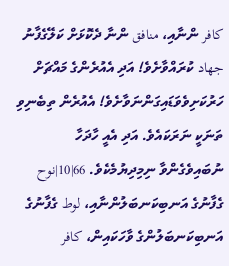كافر ންނާއި، منافق ންނާ ދެކޮޅަށް ކަލޭގެފާނު جهاد ކުރައްވާށެވެ! އަދި އެއުރެންގެ މައްޗަށް ހަރުކަށިވެވަޑައިގަންނަވާށެވެ! އެއުރެން ތިބެނިވި ތަނަކީ ނަރަކައެވެ. އަދި އެއީ ހާދަހާ ނުބައިވެގެންވާ ނިމިދިޔުމެކެވެ. 66|10|نوح ގެފާނުގެ އަނބިކަނބަލުންނާއި، لوط ގެފާނުގެ އަނބިކަނބަލުންގެ ވާހަކައިން، كافر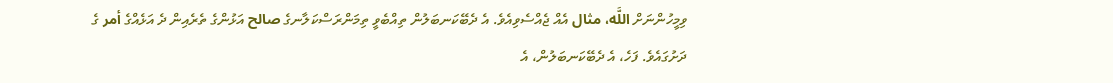ވިމީހުންނަށް اللَّه، مثال އެއް ޖެއްސެވިއެވެ. އެ ދެބޭކަނބަލުން ތިއްބެވީ ތިމަންރަސްކަލާނގެ صالح އަޅުންގެ ތެރެއިން ދެ އަޅެއްގެ أمر ގެ ދަށުގައެވެ. ފަހެ، އެ ދެބޭކަނބަލުން، އެ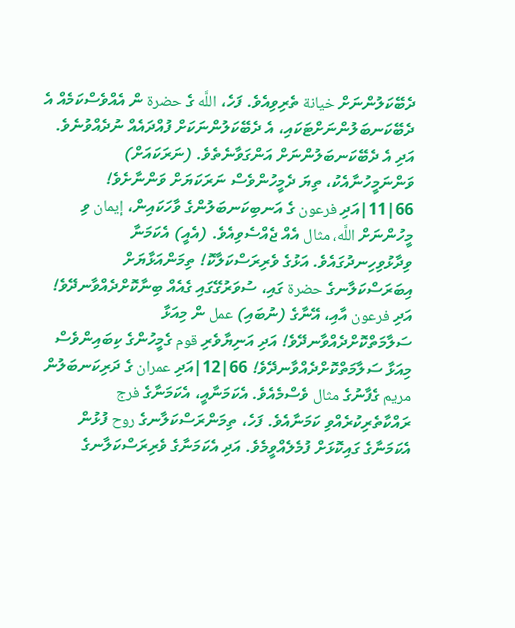ދެބޭކަލުންނަށް خيانة ތެރިވިއެވެ. ފަހެ، اللَّه ގެ حضرة ން އެއްވެސްކަމެއް އެ ދެބޭކަނބަލުންނަށްޓަކައި، އެ ދެބޭކަލުންނަކަށް ފުއްދައެއް ނުދެއްވުނެވެ. އަދި އެ ދެބޭކަނބަލުންނަށް އަންގަވާނެތެވެ. (ނަރަކައަށް) ވަންނަމީހުނާއެކު، ތިޔަ ދެމީހުންވެސް ނަރަކަޔަށް ވަންނާށެވެ! 66|11|އަދި فرعون ގެ އަނބިކަނބަލުންގެ ވާހަކައިން، إيمان ވި މީހުންނަށް اللَّه، مثال އެއް ޖެއްސެވިއެވެ. (އެއީ) އެކަމަނާ ވިދާޅުވިހިނދުގައެވެ. އަޅުގެ ވެރިރަސްކަލާކޮ! ތިމަންއަޅާޔަށް އިބަރަސްކަލާނގެ حضرة ގައި، ސުވަރުގޭގައި ގެއެއް ބިނާކޮށްދެއްވާނދޭވެ! އަދި فرعون އާއި، އޭނާގެ (ނުބައި) عمل ން މިއަޅާ ސަލާމަތްކޮށްދެއްވާނދޭވެ! އަދި އަނިޔާވެރި قوم ގެމީހުންގެ ކިބައިންވެސް މިއަޅާ ސަލާމަތްކޮށްދެއްވާނދޭވެ! 66|12|އަދި عمران ގެ ދަރިކަނބަލުން مريم ގެފާނުގެ مثال ވެސްމެއެވެ. އެކަމަނާއީ، އެކަމަނާގެ فرج ރައްކާތެރިކުރެއްވި ކަމަނާއެވެ. ފަހެ، ތިމަންރަސްކަލާނގެ روح ފުޅުން އެކަމަނާގެ ގައިކޮޅަށް ފުމެލެއްވީމެވެ. އަދި އެކަމަނާގެ ވެރިރަސްކަލާނގެ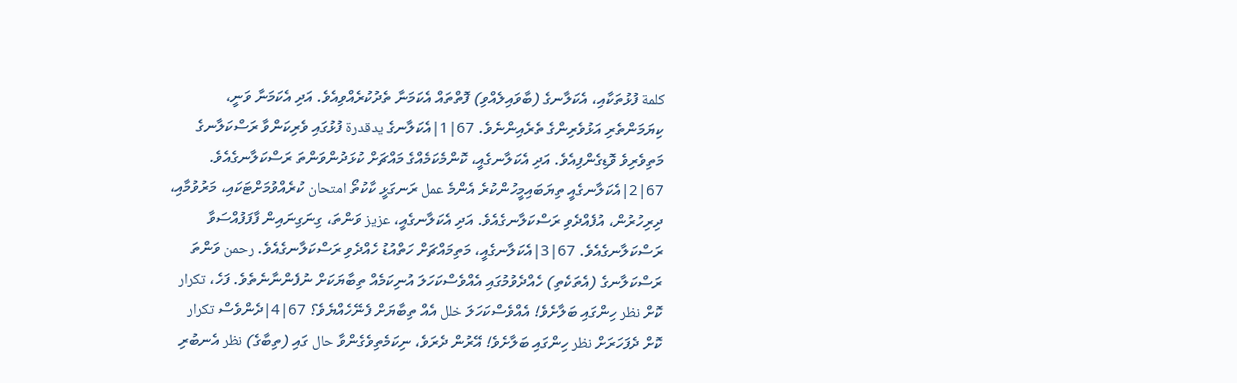كلمة ފުޅުތަކާއި، އެކަލާނގެ (ބާވައިލެއްވި) ފޮތްތައް އެކަމަނާ ތެދުކުރެއްވިއެވެ. އަދި އެކަމަނާ ވަނީ، ކިޔަމަންތެރި އަޅުވެރިންގެ ތެރެއިންނެވެ. 67|1|އެކަލާނގެ يدقدرة ފުޅުގައި ވެރިކަންވާ ރަސްކަލާނގެ މަތިވެރިވެ ވޮޑިގެންފިއެވެ. އަދި އެކަލާނގެއީ، ކޮންމެކަމެއްގެ މައްޗަށް ކުޅަދުންވަންތަ ރަސްކަލާނގެއެވެ. 67|2|އެކަލާނގެއީ ތިޔަބައިމީހުންކުރެ އެންމެ عمل ރަނގަޅީ ކާކުތޯ امتحان ކުރެއްވުމަށްޓަކައި، މަރުވުމާއި، ދިރިހުރުން، އުފެއްދެވި ރަސްކަލާނގެއެވެ. އަދި އެކަލާނގެއީ، عزيز ވަންތަ، ގިނަގިނައިން ފާފަފުއްސަވާ ރަސްކަލާނގެއެވެ. 67|3|އެކަލާނގެއީ، މަތިމައްޗަށް ހަތްއުޑު ހެއްދެވި ރަސްކަލާނގެއެވެ. رحمن ވަންތަ ރަސްކަލާނގެ (އެތަކެތި) ހެއްދެވުމުގައި އެއްވެސްކަހަލަ އުނިކަމެއް ތިބާޔަކަށް ނުފެންނާނެތެވެ. ފަހެ، تكرار ކޮށް نظر ހިންގައި ބަލާށެވެ! އެއްވެސްކަހަލަ خلل އެއް ތިބާޔަށް ފެނޭހެއްޔެވެ؟ 67|4|ދެންވެސް تكرار ކޮށް ދެފަހަރަށް نظر ހިންގައި ބަލާށެވެ! އޭރުން ދެރަވެ، ނިކަމެތިވެގެންވާ حال ގައި (ތިބާގެ) نظر އެނބުރި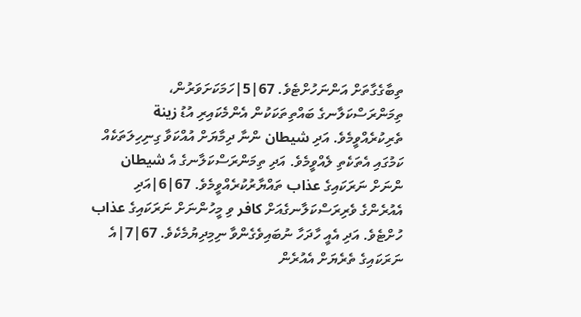ތިބާގެގާތަށް އަންނަހުށްޓެވެ. 67|5|ހަމަކަށަވަރުން، ތިމަންރަސްކަލާނގެ ބައްތިތަކަކުން އެންމެކައިރި އުޑު زينة ތެރިކުރެއްވީމެވެ. އަދި شيطان ންނާ ދިމާޔަށް އުއްކަވާ ގިނިހިލަތަކެއް ކަމުގައި އެތަކެތި ލެއްވީމެވެ. އަދި ތިމަންރަސްކަލާނގެ އެ شيطان ންނަށް ނަރަކައިގެ عذاب ތައްޔާރުކުރެއްވީމެވެ. 67|6|އަދި އެއުރެންގެ ވެރިރަސްކަލާނގެއަށް كافر ވި މީހުންނަށް ނަރަކައިގެ عذاب ހުށްޓެވެ. އަދި އެއީ ހާދަހާ ނުބައިވެގެންވާ ނިމިދިޔުމެކެވެ. 67|7|އެ ނަރަކައިގެ ތެރެޔަށް އެއުރެން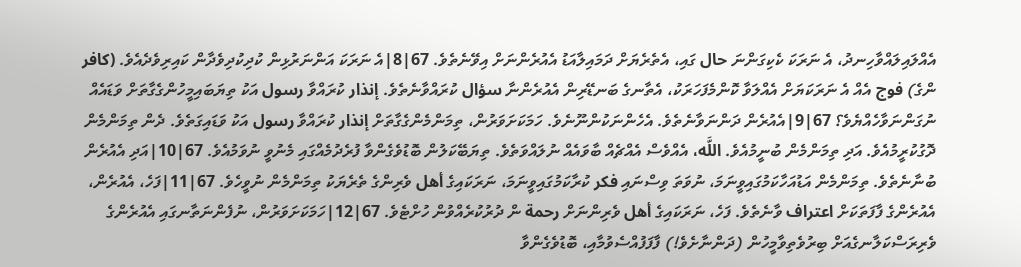އެއްލައިލައްވާހިނދު، އެ ނަރަކަ ކެކިގަންނަ حال ގައި، އެތެރެޔަށް ދަމައިލާއަޑު އެއުރެންނަށް އިވޭނެތެވެ. 67|8|އެ ނަރަކަ އަންނަރުޅިން ކުދިކުދިވެދާން ކައިރިވެދެއެވެ. (كافر ންގެ) فوج އެއް އެ ނަރަކަޔަށް އެއްލަވާ ކޮންމެފަހަރަކު، އެތާނގެ ބަނޑޭރިން އެއުރެންނާ سؤال ކުރައްވާނެތެވެ. إنذار ކުރައްވާ رسول އަކު ތިޔަބައިމީހުންގެގާތަށް ވަޑައެއް ނުގަންނަވާހެއްޔެވެ؟ 67|9|އެއުރެން ދަންނަވާނެތެވެ. އެހެންނަކުންނޫނެވެ. ހަމަކަށަވަރުން، ތިމަންމެންގެގާތަށް إنذار ކުރައްވާ رسول އަކު ވަޑައިގަތެވެ. ދެން ތިމަންމެން ދޮގުކުރީމުއެވެ. އަދި ތިމަންމެން ބުނީމުއެވެ. اللَّه، އެއްވެސް އެއްޗެއް ބާވައެއް ނުލައްވަތެވެ. ތިޔަބޭކަލުން ބޮޑުވެގެންވާ ފުރެދުމެއްގައި މެނުވީ ނުވަމުއެވެ. 67|10|އަދި އެއުރެން ބުނާނެތެވެ. ތިމަންމެން އަޑުއަހާކަމުގައިވީނަމަ، ނުވަތަ ވިސްނައި فكر ކުރާކަމުގައިވީނަމަ، ނަރަކައިގެ أهل ވެރިންގެ ތެރެޔަކު ތިމަންމެން ނުވީހެވެ. 67|11|ފަހެ، އެއުރެން، އެއުރެންގެ ފާފަތަކަށް اعتراف ވާނެތެވެ. ފަހެ، ނަރަކައިގެ أهل ވެރިންނަށް رحمة ން ދުރުކުރެއްވުން ހުށްޓެވެ. 67|12|ހަމަކަށަވަރުން، ނުފެންނަތާނގައި އެއުރެންގެ ވެރިރަސްކަލާނގެއަށް ބިރުވެތިވާމީހުން (ދަންނާށެވެ!) ފާފަފުއްސެވުމާއި، ބޮޑުވެގެންވާ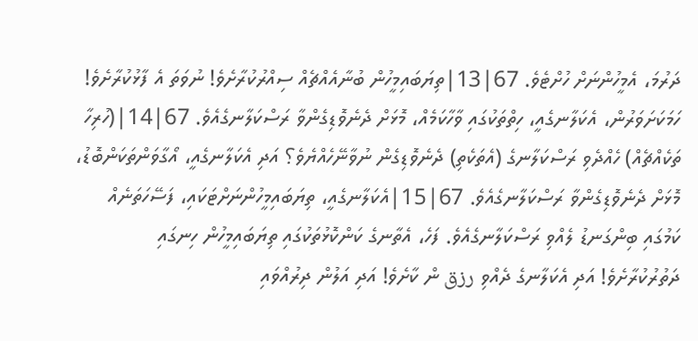ދަރުމަ، އެމީހުންނަށް ހުށްޓެވެ. 67|13|ތިޔަބައިމީހުން ބުނާއެއްޗެއް ސިއްރުކުރާށެވެ! ނުވަތަ އެ ފާޅުކުރާށެވެ! ހަމަކަށަވަރުން، އެކަލާނގެއީ، ހިތްތަކުގައި ވާހާކަމެއް، މޮޅަށް ދެނެވޮޑިގެންވާ ރަސްކަލާނގެއެވެ. 67|14|(ހުރިހާ ތަކެއްޗެއް) ހެއްދެވި ރަސްކަލާނގެ (އެތަކެތި) ދެނެވޮޑިގެން ނުވާނޭހެއްޔެވެ؟ އަދި އެކަލާނގެއީ، އޯގާވަންތަކަންބޮޑު، މޮޅަށް ދެނެވޮޑިގެންވާ ރަސްކަލާނގެއެވެ. 67|15|އެކަލާނގެއީ، ތިޔަބައިމީހުންނަށްޓަކައި، ފަސޭހަތަނެއް ކަމުގައި ބިންގަނޑު ލެއްވި ރަސްކަލާނގެއެވެ. ފަހެ، އެތާނގެ ކަންކޮޅުތަކުގައި ތިޔަބައިމީހުން ހިނގައި ދަތުރުކުރާށެވެ! އަދި އެކަލާނގެ ދެއްވި رزق ން ކާށެވެ! އަދި އަލުން ދިރުއްވައި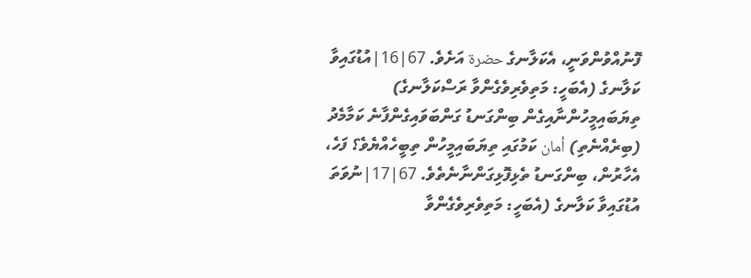ފޮނުއްވުންވަނީ، އެކަލާނގެ حضرة އަށެވެ. 67|16|އުޑުގައިވާ ކަލާނގެ (އެބަހީ: މަތިވެރިވެގެންވާ ރަސްކަލާނގެ) ތިޔަބައިމީހުންނާއިގެން ބިންގަނޑު ގަންބަވައިގެންފާނެ ކަމާމެދު (ބިރެއްނެތި) أمان ކަމުގައި ތިޔަބައިމީހުން ތިބީހެއްޔެވެ؟ ފަހެ، އެހާރުން، ބިންގަނޑު ތެޅިފޮޅިގަންނާނެތެވެ. 67|17|ނުވަތަ އުޑުގައިވާ ކަލާނގެ (އެބަހީ: މަތިވެރިވެގެންވާ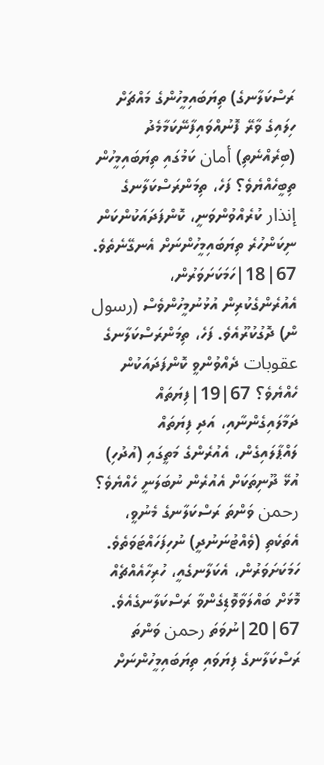ރަސްކަލާނގެ) ތިޔަބައިމީހުންގެ މައްޗަށް ހިލައިގެ ވާރޭ ފޮނުއްވައިފާނޭކަމާމެދު (ބިރެއްނެތި) أمان ކަމުގައި ތިޔަބައިމީހުން ތިބީހެއްޔެވެ؟ ފަހެ، ތިމަންރަސްކަލާނގެ إنذار ކުރެއްވުންވަނީ، ކޮންފަދައަކުންކަން ނިކަންހުރެ ތިޔަބައިމީހުންނަށް އެނގޭނެތެވެ. 67|18|ހަމަކަށަވަރުން، އެއުރެންގެކުރިން އުޅުނުމީހުންވެސް (رسول ން) ދޮގުކުރޫއެވެ. ފަހެ، ތިމަންރަސްކަލާނގެ عقوبات ދެއްވުންވީ ކޮންފަދައަކުން ހެއްޔެވެ؟ 67|19|ފިޔަތައް ދަމާލައިގެންނާއި، އަދި ފިޔަތައް ލައްޕާލައިގެން، އެއުރެންގެ މަތީގައި (އުދުހި) އުޅޭ ދޫނިތަކަށް އެއުރެން ނުބަލަނީ ހެއްޔެވެ؟ رحمن ވަންތަ ރަސްކަލާނގެ މެނުވީ، އެތަކެތި (ވެއްޓުނަނުދީ) ނުހިފަހައްޓަވަތެވެ. ހަމަކަށަވަރުން، އެކަލާނގެއީ، ހުރިހާއެއްޗެއް މޮޅަށް ބައްލަވާވޮޑިގެންވާ ރަސްކަލާނގެއެވެ. 67|20|ނުވަތަ رحمن ވަންތަ ރަސްކަލާނގެ ފިޔަވައި ތިޔަބައިމީހުންނަށް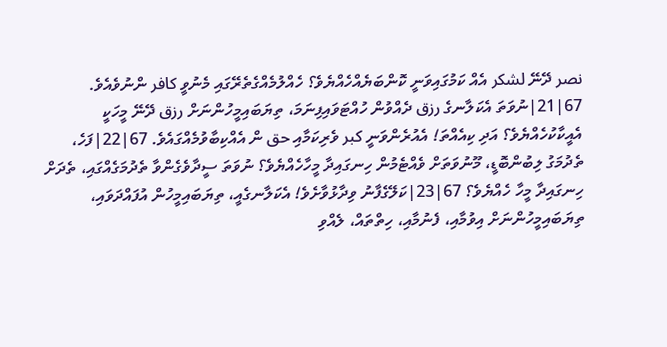نصر ދޭނޭ لشكر އެއް ކަމުގައިވަނީ ކޮންބަޔެއްހެއްޔެވެ؟ ހެއްލުމެއްގެތެރޭގައި މެނުވީ كافر ންނުވެއެވެ. 67|21|ނުވަތަ އެކަލާނގެ رزق ދެއްވުން ހުއްޓަވައިފިނަމަ، ތިޔަބައިމީހުންނަށް رزق ދޭނޭ މީހަކީ އެއީކާކުހެއްޔެވެ؟ އަދި ކިއެއްތަ! އެއުރެންވަނީ كبر ވެރިކަމާއި حق ން އެއްކިބާވުމެއްގައެވެ. 67|22|ފަހެ، ތެދުމަގު ލިބުންބޮޑީ، މޫނުވަތަށް ވެއްޓެމުން ހިނގައިދާ މީހާހެއްޔެވެ؟ ނުވަތަ ސީދާވެގެންވާ ތެދުމަގެއްގައި، ތެދަށް ހިނގައިދާ މީހާ ހެއްޔެވެ؟ 67|23|ކަލޭގެފާނު ވިދާޅުވާށެވެ! އެކަލާނގެއީ، ތިޔަބައިމީހުން އުފައްދަވައި، ތިޔަބައިމީހުންނަށް އިވުމާއި، ފެނުމާއި، ހިތްތައް، ލެއްވި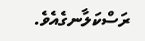ރަސްކަލާނގެއެވެ.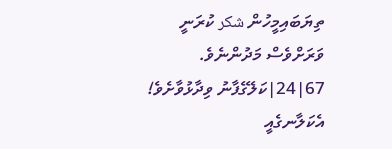ތިޔަބައިމީހުން شكر ކުރަނީ ވަރަށްވެސް މަދުންނެވެ. 67|24|ކަލޭގެފާނު ވިދާޅުވާށެވެ! އެކަލާނގެއީ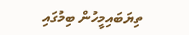ތިޔަބައިމީހުން ބިމުގައި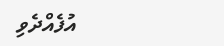އުފެއްދެވި